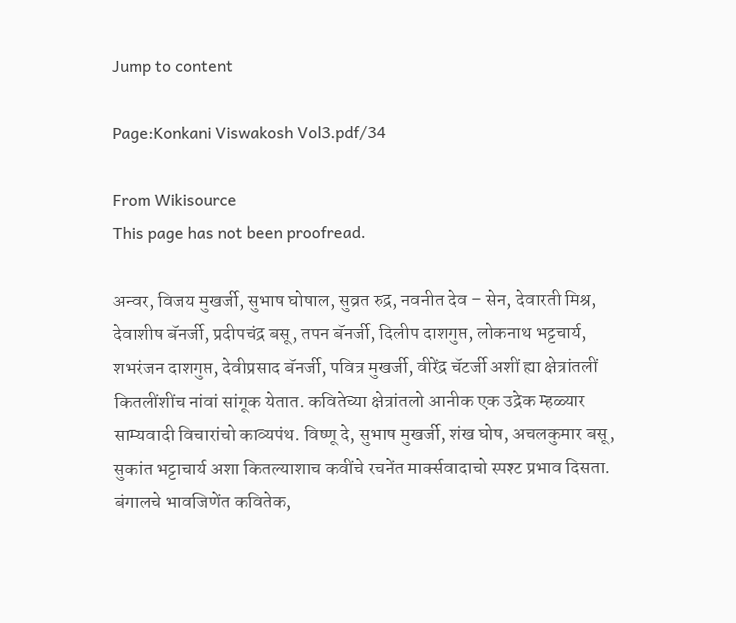Jump to content

Page:Konkani Viswakosh Vol3.pdf/34

From Wikisource
This page has not been proofread.

अन्वर, विजय मुखर्जी, सुभाष घोषाल, सुव्रत रुद्र, नवनीत देव – सेन, देवारती मिश्र, देवाशीष बॅनर्जी, प्रदीपचंद्र बसू, तपन बॅनर्जी, दिलीप दाशगुप्त, लोकनाथ भट्टचार्य, शभरंजन दाशगुप्त, देवीप्रसाद बॅनर्जी, पवित्र मुखर्जी, वीरेंद्र चॅटर्जी अशीं ह्या क्षेत्रांतलीं कितलींशींच नांवां सांगूक येतात. कवितेच्या क्षेत्रांतलो आनीक एक उद्रेक म्हळ्यार साम्यवादी विचारांचो काव्यपंथ. विष्णू दे, सुभाष मुखर्जी, शंख घोष, अचलकुमार बसू, सुकांत भट्टाचार्य अशा कितल्याशाच कवींचे रचनेंत मार्क्सवादाचो स्पश्ट प्रभाव दिसता. बंगालचे भावजिणेंत कवितेक,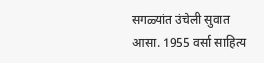सगळ्यांत उंचेली सुवात आसा. 1955 वर्सा साहित्य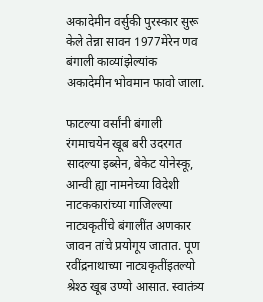अकादेमीन वर्सुकी पुरस्कार सुरू केले तेन्ना सावन 1977मेरेन णव बंगाली काव्यांझेल्यांक अकादेमीन भोवमान फावो जाला.

फाटल्या वर्सांनी बंगाली रंगमाचयेन खूब बरी उदरगत सादल्या इब्सेन, बेकेट योनेस्कू, आन्वी ह्या नामनेच्या विदेशी नाटककारांच्या गाजिल्ल्या नाट्यकृतींचे बंगालींत अणकार जावन तांचे प्रयोगूय जातात. पूण रवींद्रनाथाच्या नाट्यकृतींइतल्यो श्रेश्ठ खूब उण्यो आसात. स्वातंत्र्य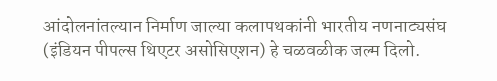आंदोलनांतल्यान निर्माण जाल्या कलापथकांनी भारतीय नणनाट्यसंघ (इंडियन पीपल्स थिएटर असोसिएशन) हे चळवळीक जल्म दिलो.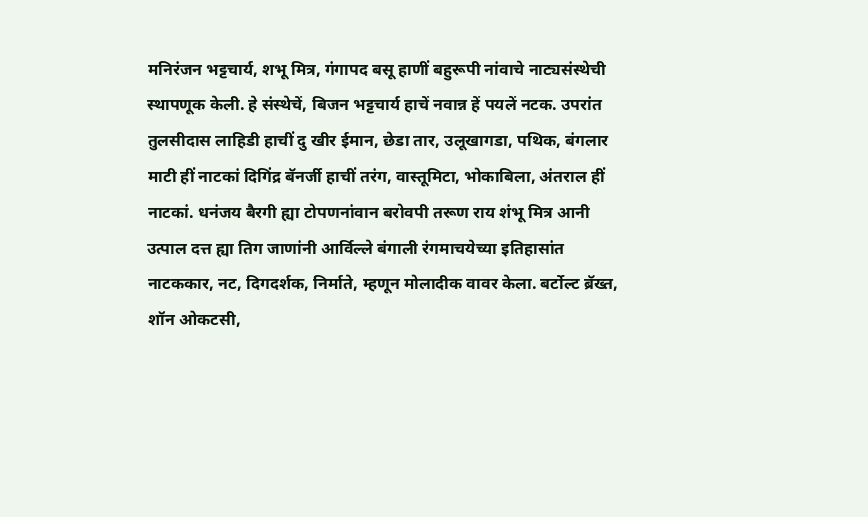मनिरंजन भट्टचार्य, शभू मित्र, गंगापद बसू हाणीं बहुरूपी नांवाचे नाट्यसंस्थेची स्थापणूक केली. हे संस्थेचें, बिजन भट्टचार्य हाचें नवान्न हें पयलें नटक. उपरांत तुलसीदास लाहिडी हाचीं दु खीर ईमान, छेडा तार, उलूखागडा, पथिक, बंगलार माटी हीं नाटकां दिगिंद्र बॅनर्जी हाचीं तरंग, वास्तूमिटा, भोकाबिला, अंतराल हीं नाटकां. धनंजय बैरगी ह्या टोपणनांवान बरोवपी तरूण राय शंभू मित्र आनी उत्पाल दत्त ह्या तिग जाणांनी आर्विल्ले बंगाली रंगमाचयेच्या इतिहासांत नाटककार, नट, दिगदर्शक, निर्माते, म्हणून मोलादीक वावर केला. बर्टोल्ट ब्रॅख्त, शॉन ओकटसी,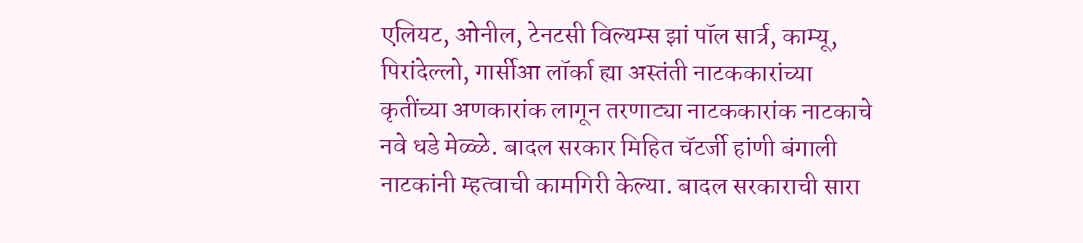एलियट, ओनील, टेनटसी विल्यम्स झां पॉल सार्त्र, काम्यू, पिरांदेल्लो, गार्सीआ लॉर्का ह्या अस्तंती नाटककारांच्या कृतींच्या अणकारांक लागून तरणाट्या नाटककारांक नाटकाचे नवे धडे मेळ्ळे. बादल सरकार मिहित चॅटर्जी हांणी बंगाली नाटकांनी म्हत्वाची कामगिरी केल्या. बादल सरकाराची सारा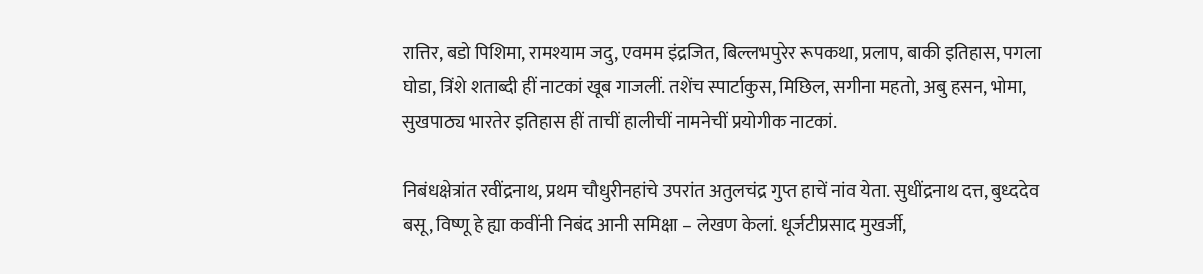रात्तिर, बडो पिशिमा, रामश्याम जदु, एवमम इंद्रजित, बिल्लभपुरेर रूपकथा, प्रलाप, बाकी इतिहास, पगला घोडा, त्रिंशे शताब्दी हीं नाटकां खूब गाजलीं. तशेंच स्पार्टाकुस, मिछिल, सगीना महतो, अबु हसन, भोमा, सुखपाठ्य भारतेर इतिहास हीं ताचीं हालीचीं नामनेचीं प्रयोगीक नाटकां.

निबंधक्षेत्रांत रवींद्रनाथ, प्रथम चौधुरीनहांचे उपरांत अतुलचंद्र गुप्त हाचें नांव येता. सुधींद्रनाथ दत्त, बुध्ददेव बसू, विष्णू हे ह्या कवींनी निबंद आनी समिक्षा – लेखण केलां. धूर्जटीप्रसाद मुखर्जी,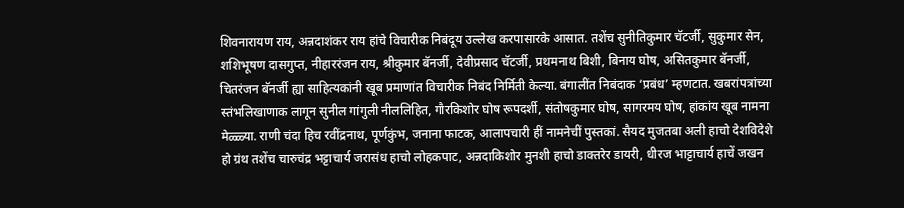शिवनारायण राय, अन्नदाशंकर राय हांचे विचारीक निबंदूय उल्लेख करपासारके आसात. तशेंच सुनीतिकुमार चॅटर्जी, सुकुमार सेन, शशिभूषण दासगुप्त, नीहाररंजन राय, श्रीकुमार बॅनर्जी, देवीप्रसाद चॅटर्जी, प्रथमनाथ बिशी, बिनाय घोष, असितकुमार बॅनर्जी, चितरंजन बॅनर्जी ह्या साहित्यकांनी खूब प्रमाणांत विचारीक निबंद निर्मिती केल्या. बंगालींत निबंदाक ‘प्रबंध’ म्हणटात. खबरांपत्रांच्या स्तंभलिखाणाक लागून सुनील गांगुली नीललिहित, गौरकिशोर घोष रूपदर्शी, संतोषकुमार घोष, सागरमय घोष, हांकांय खूब नामना मेळ्ळ्या. राणी चंदा हिच रवींद्रनाथ, पूर्णकुंभ, जनाना फाटक, आलापचारी हीं नामनेचीं पुस्तकां. सैयद मुजतबा अली हाचो देशविदेशे हो ग्रंथ तशेंच चारुचंद्र भट्टाचार्य जरासंध हाचो लोहकपाट, अन्नदाकिशोर मुनशी हाचो डाक्तरेर डायरी, धीरज भाट्टाचार्य हाचें जखन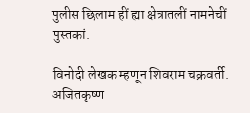पुलीस छिलाम हीं ह्या क्षेत्रातलीं नामनेचीं पुस्तकां.

विनोदी लेखक म्हणून शिवराम चक्रवर्ती. अजितकृष्ण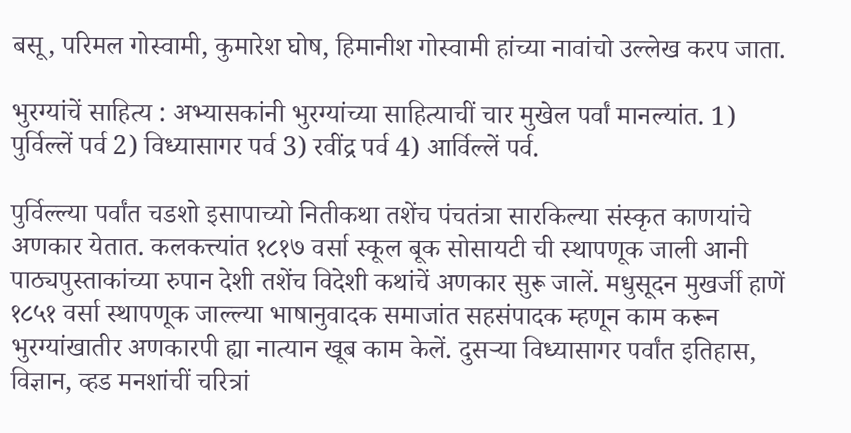बसू, परिमल गोस्वामी, कुमारेश घोष, हिमानीश गोस्वामी हांच्या नावांचो उल्लेख करप जाता.

भुरग्यांचें साहित्य : अभ्यासकांनी भुरग्यांच्या साहित्याचीं चार मुखेल पर्वां मानल्यांत. 1) पुर्विल्लें पर्व 2) विध्यासागर पर्व 3) रवींद्र पर्व 4) आर्विल्लें पर्व.

पुर्विल्ल्या पर्वांत चडशो इसापाच्यो नितीकथा तशेंच पंचतंत्रा सारकिल्या संस्कृत काणयांचे अणकार येतात. कलकत्त्यांत १८१७ वर्सा स्कूल बूक सोसायटी ची स्थापणूक जाली आनी पाठ्यपुस्ताकांच्या रुपान देशी तशेंच विदेशी कथांचें अणकार सुरू जालें. मधुसूदन मुखर्जी हाणें १८५१ वर्सा स्थापणूक जाल्ल्या भाषानुवादक समाजांत सहसंपादक म्हणून काम करून भुरग्यांखातीर अणकारपी ह्या नात्यान खूब काम केलें. दुसऱ्या विध्यासागर पर्वांत इतिहास, विज्ञान, व्हड मनशांचीं चरित्रां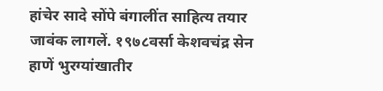हांचेर सादे सोंपे बंगालींत साहित्य तयार जावंक लागलें. १९७८वर्सा केशवचंद्र सेन हाणें भुरग्यांखातीर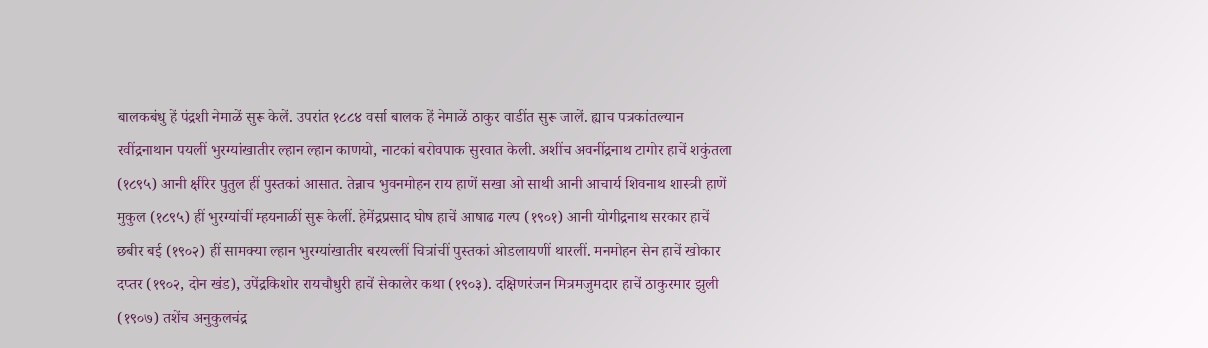बालकबंधु हें पंद्रशी नेमाळें सुरू केलें. उपरांत १८८४ वर्सा बालक हें नेमाळें ठाकुर वाडींत सुरू जालें. ह्याच पत्रकांतल्यान रवींद्रनाथान पयलीं भुरग्यांखातीर ल्हान ल्हान काणयो, नाटकां बरोवपाक सुरवात केली. अशींच अवनींद्रनाथ टागोर हाचें शकुंतला (१८९५) आनी क्षीरेर पुतुल हीं पुस्तकां आसात. तेन्नाच भुवनमोहन राय हाणें सखा ओ साथी आनी आचार्य शिवनाथ शास्त्री हाणें मुकुल (१८९५) हीं भुरग्यांचीं म्हयनाळीं सुरू केलीं. हेमेंद्रप्रसाद घोष हाचें आषाढ गल्प (१९०१) आनी योगीद्रनाथ सरकार हाचें छबीर बई (१९०२) हीं सामक्या ल्हान भुरग्यांखातीर बरयल्लीं चित्रांचीं पुस्तकां ओडलायणीं थारलीं. मनमोहन सेन हाचें खोकार दप्तर (१९०२, दोन खंड), उपेंद्रकिशोर रायचौधुरी हाचें सेकालेर कथा (१९०३). दक्षिणरंजन मित्रमजुमदार हाचें ठाकुरमार झुली (१९०७) तशेंच अनुकुलचंद्र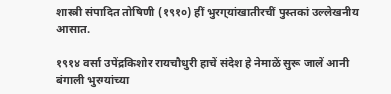शास्त्री संपादित तोषिणी (१९१०) हीं भुरग्‌यांखातीरचीं पुस्तकां उल्लेखनीय आसात.

१९१४ वर्सा उपेंद्रकिशोर रायचौधुरी हाचें संदेश हे नेमाळें सुरू जालें आनी बंगाली भुरग्यांच्या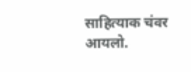साहित्याक चंवर आयलो.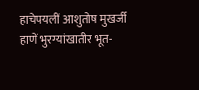हाचेपयलीं आशुतोष मुखर्जी हाणें भुरग्यांखातीर भूत-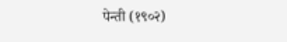पेन्ती (१९०२)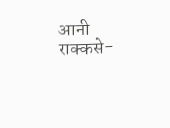आनी राक्कसे-